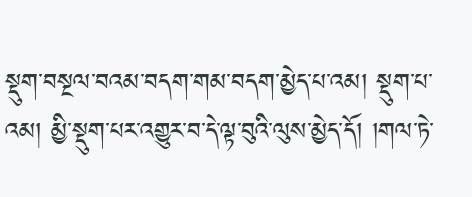སྡུག་བསྔལ་བའམ་བདག་གམ་བདག་མྱེད་པ་འམ། སྡུག་པ་འམ། མྱི་སྡུག་པར་འགྱུར་བ་དེ་ལྟ་བུའི་ལུས་མྱེད་དོ། །གལ་ཏེ་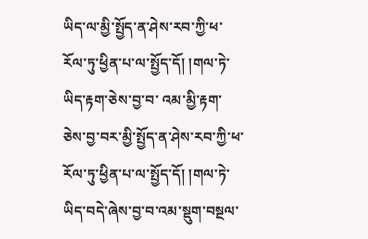ཡིད་ལ་མྱི་སྤྱོད་ན་ཤེས་རབ་ཀྱི་ཕ་རོལ་ཏུ་ཕྱིན་པ་ལ་སྤྱོད་དོ། །གལ་ཏེ་ཡིད་རྟག་ཅེས་བྱ་བ་ འམ་མྱི་རྟག་ཅེས་བྱ་བར་མྱི་སྤྱོད་ན་ཤེས་རབ་ཀྱི་ཕ་རོལ་ཏུ་ཕྱིན་པ་ལ་སྤྱོད་དོ། །གལ་ཏེ་ཡིད་བདེ་ཞེས་བྱ་བ་འམ་སྡུག་བསྔལ་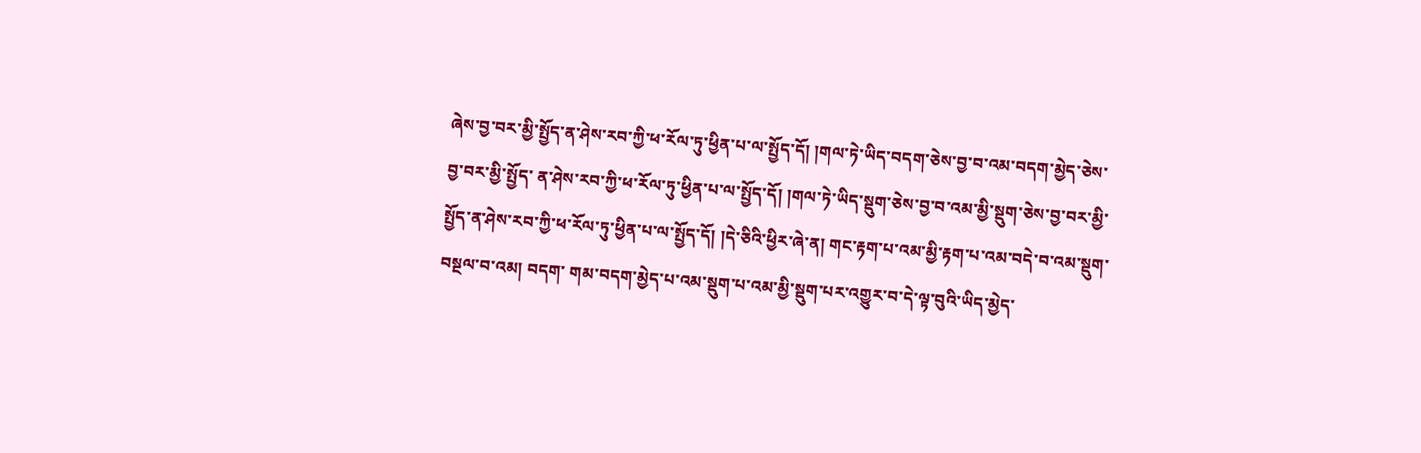ཞེས་བྱ་བར་མྱི་སྤྱོད་ན་ཤེས་རབ་ཀྱི་ཕ་རོལ་ཏུ་ཕྱིན་པ་ལ་སྤྱོད་དོ། །གལ་ཏེ་ཡིད་བདག་ཅེས་བྱ་བ་འམ་བདག་མྱེད་ཅེས་བྱ་བར་མྱི་སྤྱོད་ ན་ཤེས་རབ་ཀྱི་ཕ་རོལ་ཏུ་ཕྱིན་པ་ལ་སྤྱོད་དོ། །གལ་ཏེ་ཡིད་སྡུག་ཅེས་བྱ་བ་འམ་མྱི་སྡུག་ཅེས་བྱ་བར་མྱི་སྤྱོད་ན་ཤེས་རབ་ཀྱི་ཕ་རོལ་ཏུ་ཕྱིན་པ་ལ་སྤྱོད་དོ། །དེ་ཅིའི་ཕྱིར་ཞེ་ན། གང་རྟག་པ་འམ་མྱི་རྟག་པ་འམ་བདེ་བ་འམ་སྡུག་བསྔལ་བ་འམ། བདག་ གམ་བདག་མྱེད་པ་འམ་སྡུག་པ་འམ་མྱི་སྡུག་པར་འགྱུར་བ་དེ་ལྟ་བུའི་ཡིད་མྱེད་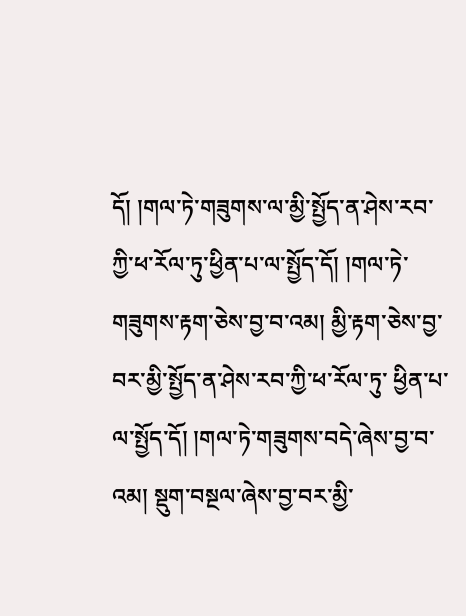དོ། །གལ་ཏེ་གཟུགས་ལ་མྱི་སྤྱོད་ན་ཤེས་རབ་ཀྱི་ཕ་རོལ་ཏུ་ཕྱིན་པ་ལ་སྤྱོད་དོ། །གལ་ཏེ་གཟུགས་རྟག་ཅེས་བྱ་བ་འམ། མྱི་རྟག་ཅེས་བྱ་བར་མྱི་སྤྱོད་ན་ཤེས་རབ་ཀྱི་ཕ་རོལ་ཏུ་ ཕྱིན་པ་ལ་སྤྱོད་དོ། །གལ་ཏེ་གཟུགས་བདེ་ཞེས་བྱ་བ་འམ། སྡུག་བསྔལ་ཞེས་བྱ་བར་མྱི་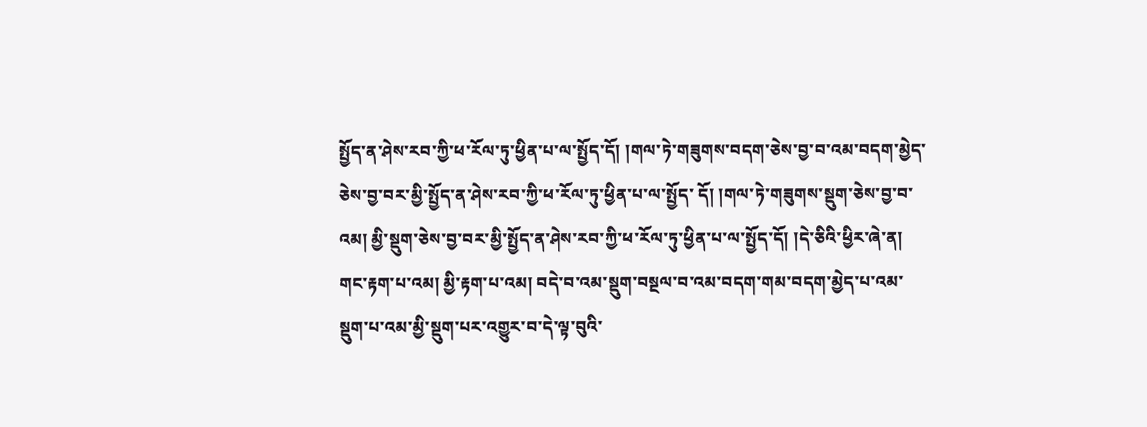སྤྱོད་ན་ཤེས་རབ་ཀྱི་ཕ་རོལ་ཏུ་ཕྱིན་པ་ལ་སྤྱོད་དོ། །གལ་ཏེ་གཟུགས་བདག་ཅེས་བྱ་བ་འམ་བདག་མྱེད་ཅེས་བྱ་བར་མྱི་སྤྱོད་ན་ཤེས་རབ་ཀྱི་ཕ་རོལ་ཏུ་ཕྱིན་པ་ལ་སྤྱོད་ དོ། །གལ་ཏེ་གཟུགས་སྡུག་ཅེས་བྱ་བ་འམ། མྱི་སྡུག་ཅེས་བྱ་བར་མྱི་སྤྱོད་ན་ཤེས་རབ་ཀྱི་ཕ་རོལ་ཏུ་ཕྱིན་པ་ལ་སྤྱོད་དོ། །དེ་ཅིའི་ཕྱིར་ཞེ་ན། གང་རྟག་པ་འམ། མྱི་རྟག་པ་འམ། བདེ་བ་འམ་སྡུག་བསྔལ་བ་འམ་བདག་གམ་བདག་མྱེད་པ་འམ་ སྡུག་པ་འམ་མྱི་སྡུག་པར་འགྱུར་བ་དེ་ལྟ་བུའི་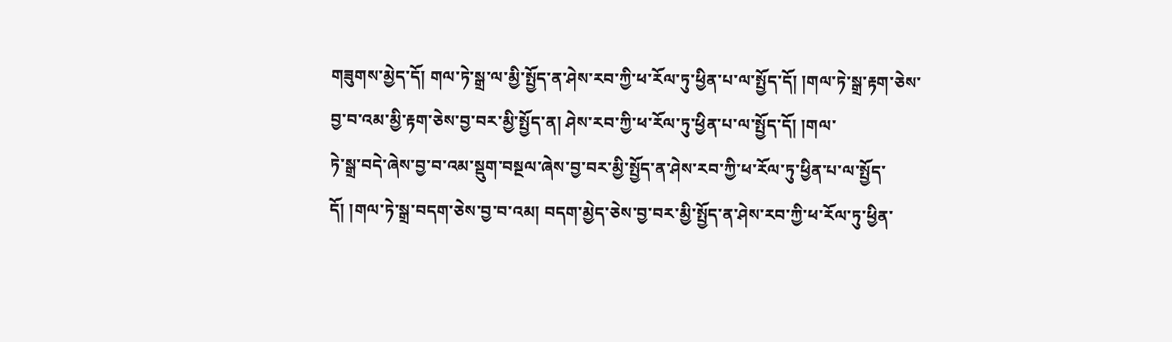གཟུགས་མྱེད་དོ། གལ་ཏེ་སྒྲ་ལ་མྱི་སྤྱོད་ན་ཤེས་རབ་ཀྱི་ཕ་རོལ་ཏུ་ཕྱིན་པ་ལ་སྤྱོད་དོ། །གལ་ཏེ་སྒྲ་རྟག་ཅེས་བྱ་བ་འམ་མྱི་རྟག་ཅེས་བྱ་བར་མྱི་སྤྱོད་ན། ཤེས་རབ་ཀྱི་ཕ་རོལ་ཏུ་ཕྱིན་པ་ལ་སྤྱོད་དོ། །གལ་
ཏེ་སྒྲ་བདེ་ཞེས་བྱ་བ་འམ་སྡུག་བསྔལ་ཞེས་བྱ་བར་མྱི་སྤྱོད་ན་ཤེས་རབ་ཀྱི་ཕ་རོལ་ཏུ་ཕྱིན་པ་ལ་སྤྱོད་དོ། །གལ་ཏེ་སྒྲ་བདག་ཅེས་བྱ་བ་འམ། བདག་མྱེད་ཅེས་བྱ་བར་མྱི་སྤྱོད་ན་ཤེས་རབ་ཀྱི་ཕ་རོལ་ཏུ་ཕྱིན་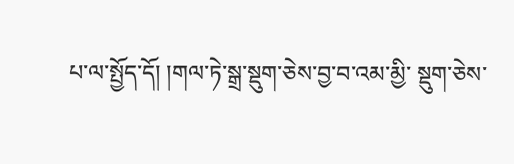པ་ལ་སྤྱོད་དོ། །གལ་ཏེ་སྒྲ་སྡུག་ཅེས་བྱ་བ་འམ་མྱི་ སྡུག་ཅེས་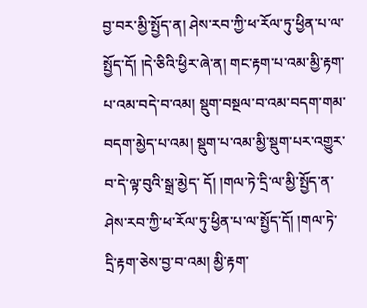བྱ་བར་མྱི་སྤྱོད་ན། ཤེས་རབ་ཀྱི་ཕ་རོལ་ཏུ་ཕྱིན་པ་ལ་སྤྱོད་དོ། །དེ་ཅིའི་ཕྱིར་ཞེ་ན། གང་རྟག་པ་འམ་མྱི་རྟག་པ་འམ་བདེ་བ་འམ། སྡུག་བསྔལ་བ་འམ་བདག་གམ་བདག་མྱེད་པ་འམ། སྡུག་པ་འམ་མྱི་སྡུག་པར་འགྱུར་བ་དེ་ལྟ་བུའི་སྒྲ་མྱེད་ དོ། །གལ་ཏེ་དྲི་ལ་མྱི་སྤྱོད་ན་ཤེས་རབ་ཀྱི་ཕ་རོལ་ཏུ་ཕྱིན་པ་ལ་སྤྱོད་དོ། །གལ་ཏེ་དྲི་རྟག་ཅེས་བྱ་བ་འམ། མྱི་རྟག་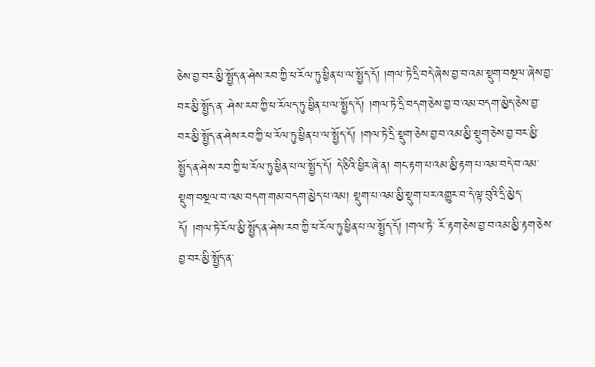ཅེས་བྱ་བར་མྱི་སྤྱོད་ན་ཤེས་རབ་ཀྱི་ཕ་རོལ་ཏུ་ཕྱིན་པ་ལ་སྤྱོད་དོ། །གལ་ཏེ་དྲི་བདེ་ཞེས་བྱ་བ་འམ་སྡུག་བསྔལ་ཞེས་བྱ་བར་མྱི་སྤྱོད་ན་ ཤེས་རབ་ཀྱི་ཕ་རོལད་ཏུ་ཕྱིན་པ་ལ་སྤྱོད་དོ། །གལ་ཏེ་དྲི་བདག་ཅེས་བྱ་བ་འམ་བདག་མྱེད་ཅེས་བྱ་བར་མྱི་སྤྱོད་ན་ཤེས་རབ་ཀྱི་ཕ་རོལ་ཏུ་ཕྱིན་པ་ལ་སྤྱོད་དོ། །གལ་ཏེ་དྲི་སྡུག་ཅེས་བྱ་བ་འམ་མྱི་སྡུག་ཅེས་བྱ་བར་མྱི་སྤྱོད་ན་ཤེས་རབ་ཀྱི་ཕ་རོལ་ཏུ་ཕྱིན་པ་ལ་སྤྱོད་དོ། དེ་ཅིའི་ཕྱིར་ཞེ་ན། གང་རྟག་པ་འམ་མྱི་རྟག་པ་འམ་བདེ་བ་འམ་སྡུག་བསྔལ་བ་འམ་བདག་གམ་བདག་མྱེད་པ་འམ། སྡུག་པ་འམ་མྱི་སྡུག་པར་འགྱུར་བ་དེ་ལྟ་བུའི་དྲི་མྱེད་དོ། །གལ་ཏེ་རོལ་མྱི་སྤྱོད་ན་ཤེས་རབ་ཀྱི་ཕ་རོལ་ཏུ་ཕྱིན་པ་ལ་སྤྱོད་དོ། །གལ་ཏེ་ རོ་རྟག་ཅེས་བྱ་བ་འམ་མྱི་རྟག་ཅེས་བྱ་བར་མྱི་སྤྱོད་ན་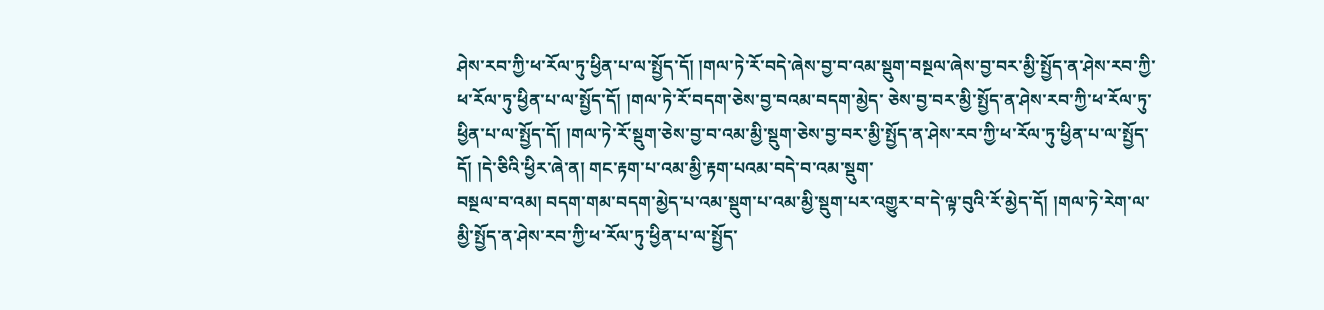ཤེས་རབ་ཀྱི་ཕ་རོལ་ཏུ་ཕྱིན་པ་ལ་སྤྱོད་དོ། །གལ་ཏེ་རོ་བདེ་ཞེས་བྱ་བ་འམ་སྡུག་བསྔལ་ཞེས་བྱ་བར་མྱི་སྤྱོད་ན་ཤེས་རབ་ཀྱི་ཕ་རོལ་ཏུ་ཕྱིན་པ་ལ་སྤྱོད་དོ། །གལ་ཏེ་རོ་བདག་ཅེས་བྱ་བའམ་བདག་མྱེད་ ཅེས་བྱ་བར་མྱི་སྤྱོད་ན་ཤེས་རབ་ཀྱི་ཕ་རོལ་ཏུ་ཕྱིན་པ་ལ་སྤྱོད་དོ། །གལ་ཏེ་རོ་སྡུག་ཅེས་བྱ་བ་འམ་མྱི་སྡུག་ཅེས་བྱ་བར་མྱི་སྤྱོད་ན་ཤེས་རབ་ཀྱི་ཕ་རོལ་ཏུ་ཕྱིན་པ་ལ་སྤྱོད་དོ། །དེ་ཅིའི་ཕྱིར་ཞེ་ན། གང་རྟག་པ་འམ་མྱི་རྟག་པའམ་བདེ་བ་འམ་སྡུག་
བསྔལ་བ་འམ། བདག་གམ་བདག་མྱེད་པ་འམ་སྡུག་པ་འམ་མྱི་སྡུག་པར་འགྱུར་བ་དེ་ལྟ་བུའི་རོ་མྱེད་དོ། །གལ་ཏེ་རེག་ལ་མྱི་སྤྱོད་ན་ཤེས་རབ་ཀྱི་ཕ་རོལ་ཏུ་ཕྱིན་པ་ལ་སྤྱོད་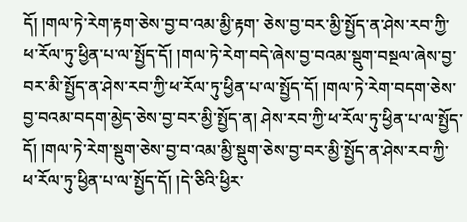དོ། །གལ་ཏེ་རེག་རྟག་ཅེས་བྱ་བ་འམ་མྱི་རྟག་ ཅེས་བྱ་བར་མྱི་སྤྱོད་ན་ཤེས་རབ་ཀྱི་ཕ་རོལ་ཏུ་ཕྱིན་པ་ལ་སྤྱོད་དོ། །གལ་ཏེ་རེག་བདེ་ཞེས་བྱ་བའམ་སྡུག་བསྔལ་ཞེས་བྱ་བར་མི་སྤྱོད་ན་ཤེས་རབ་ཀྱི་ཕ་རོལ་ཏུ་ཕྱིན་པ་ལ་སྤྱོད་དོ། །གལ་ཏེ་རེག་བདག་ཅེས་བྱ་བའམ་བདག་མྱེད་ཅེས་བྱ་བར་མྱི་སྤྱོད་ན། ཤེས་རབ་ཀྱི་ཕ་རོལ་ཏུ་ཕྱིན་པ་ལ་སྤྱོད་དོ། །གལ་ཏེ་རེག་སྡུག་ཅེས་བྱ་བ་འམ་མྱི་སྡུག་ཅེས་བྱ་བར་མྱི་སྤྱོད་ན་ཤེས་རབ་ཀྱི་ཕ་རོལ་ཏུ་ཕྱིན་པ་ལ་སྤྱོད་དོ། །དེ་ཅིའི་ཕྱིར་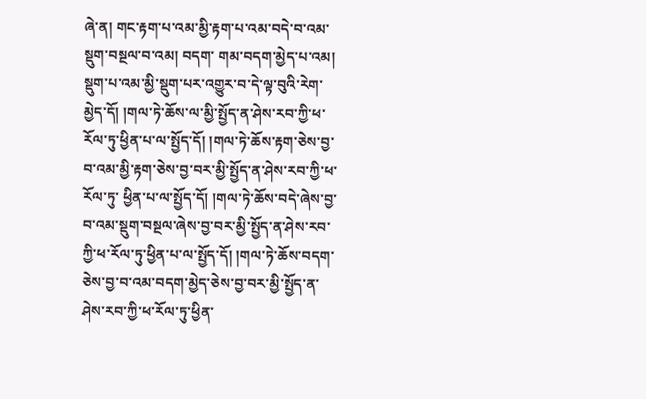ཞེ་ན། གང་རྟག་པ་འམ་མྱི་རྟག་པ་འམ་བདེ་བ་འམ་སྡུག་བསྔལ་བ་འམ། བདག་ གམ་བདག་མྱེད་པ་འམ། སྡུག་པ་འམ་མྱི་སྡུག་པར་འགྱུར་བ་དེ་ལྟ་བུའི་རེག་མྱེད་དོ། །གལ་ཏེ་ཆོས་ལ་མྱི་སྤྱོད་ན་ཤེས་རབ་ཀྱི་ཕ་རོལ་ཏུ་ཕྱིན་པ་ལ་སྤྱོད་དོ། །གལ་ཏེ་ཆོས་རྟག་ཅེས་བྱ་བ་འམ་མྱི་རྟག་ཅེས་བྱ་བར་མྱི་སྤྱོད་ན་ཤེས་རབ་ཀྱི་ཕ་རོལ་ཏུ་ ཕྱིན་པ་ལ་སྤྱོད་དོ། །གལ་ཏེ་ཆོས་བདེ་ཞེས་བྱ་བ་འམ་སྡུག་བསྔལ་ཞེས་བྱ་བར་མྱི་སྤྱོད་ན་ཤེས་རབ་ཀྱི་ཕ་རོལ་ཏུ་ཕྱིན་པ་ལ་སྤྱོད་དོ། །གལ་ཏེ་ཆོས་བདག་ཅེས་བྱ་བ་འམ་བདག་མྱེད་ཅེས་བྱ་བར་མྱི་སྤྱོད་ན་ཤེས་རབ་ཀྱི་ཕ་རོལ་ཏུ་ཕྱིན་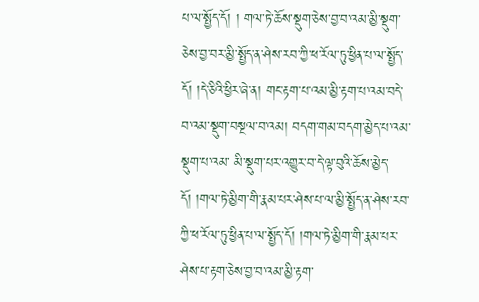པ་ལ་སྤྱོད་དོ། ། གལ་ཏེ་ཆོས་སྡུག་ཅེས་བྱ་བ་འམ་མྱི་སྡུག་ཅེས་བྱ་བར་མྱི་སྤྱོད་ན་ཤེས་རབ་ཀྱི་ཕ་རོལ་ཏུ་ཕྱིན་པ་ལ་སྤྱོད་དོ། །དེ་ཅིའི་ཕྱིར་ཞེ་ན། གང་རྟག་པ་འམ་མྱི་རྟག་པ་འམ་བདེ་བ་འམ་སྡུག་བསྔལ་བ་འམ། བདག་གམ་བདག་མྱེད་པ་འམ་སྡུག་པ་འམ་ མི་སྡུག་པར་འགྱུར་བ་དེ་ལྟ་བུའི་ཆོས་མྱེད་དོ། །གལ་ཏེ་མྱིག་གི་རྣམ་པར་ཤེས་པ་ལ་མྱི་སྤྱོད་ན་ཤེས་རབ་ཀྱི་ཕ་རོལ་ཏུ་ཕྱིན་པ་ལ་སྤྱོད་དོ། །གལ་ཏེ་མྱིག་གི་རྣམ་པར་ཤེས་པ་རྟག་ཅེས་བྱ་བ་འམ་མྱི་རྟག་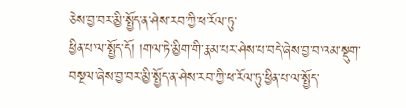ཅེས་བྱ་བར་མྱི་སྤྱོད་ན་ཤེས་རབ་ཀྱི་ཕ་རོལ་ཏུ་
ཕྱིན་པ་ལ་སྤྱོད་དོ། །གལ་ཏེ་མྱིག་གི་རྣམ་པར་ཤེས་པ་བདེ་ཞེས་བྱ་བ་འམ་སྡུག་བསྔལ་ཞེས་བྱ་བར་མྱི་སྤྱོད་ན་ཤེས་རབ་ཀྱི་ཕ་རོལ་ཏུ་ཕྱིན་པ་ལ་སྤྱོད་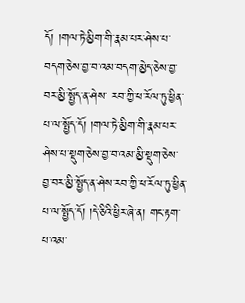དོ། །གལ་ཏེ་མྱིག་གི་རྣམ་པར་ཤེས་པ་བདག་ཅེས་བྱ་བ་འམ་བདག་མྱེད་ཅེས་བྱ་བར་མྱི་སྤྱོད་ན་ཤེས་ རབ་ཀྱི་ཕ་རོལ་ཏུ་ཕྱིན་པ་ལ་སྤྱོད་དོ། །གལ་ཏེ་མྱིག་གི་རྣམ་པར་ཤེས་པ་སྡུག་ཅེས་བྱ་བ་འམ་མྱི་སྡུག་ཅེས་བྱ་བར་མྱི་སྤྱོད་ན་ཤེས་རབ་ཀྱི་ཕ་རོལ་ཏུ་ཕྱིན་པ་ལ་སྤྱོད་དོ། །དེ་ཅིའི་ཕྱིར་ཞེ་ན། གང་རྟག་པ་འམ་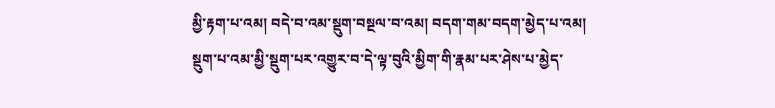མྱི་རྟག་པ་འམ། བདེ་བ་འམ་སྡུག་བསྔལ་བ་འམ། བདག་གམ་བདག་མྱེད་པ་འམ། སྡུག་པ་འམ་མྱི་སྡུག་པར་འགྱུར་བ་དེ་ལྟ་བུའི་མྱིག་གི་རྣམ་པར་ཤེས་པ་མྱེད་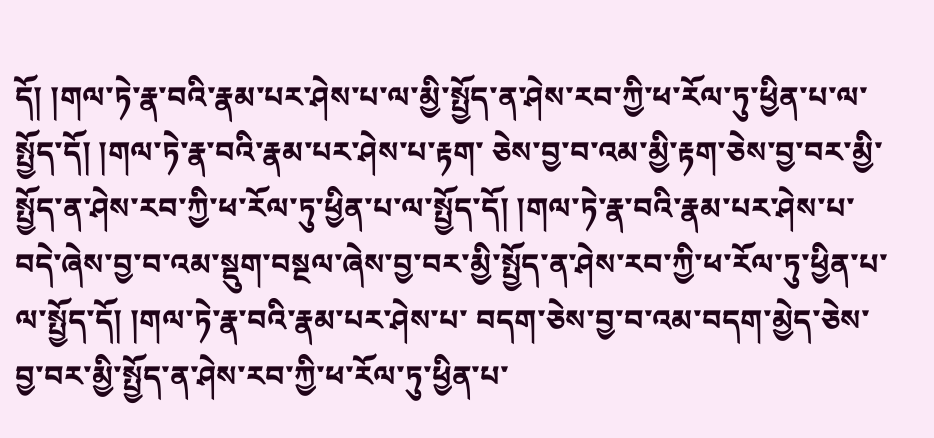དོ། །གལ་ཏེ་རྣ་བའི་རྣམ་པར་ཤེས་པ་ལ་མྱི་སྤྱོད་ན་ཤེས་རབ་ཀྱི་ཕ་རོལ་ཏུ་ཕྱིན་པ་ལ་སྤྱོད་དོ། །གལ་ཏེ་རྣ་བའི་རྣམ་པར་ཤེས་པ་རྟག་ ཅེས་བྱ་བ་འམ་མྱི་རྟག་ཅེས་བྱ་བར་མྱི་སྤྱོད་ན་ཤེས་རབ་ཀྱི་ཕ་རོལ་ཏུ་ཕྱིན་པ་ལ་སྤྱོད་དོ། །གལ་ཏེ་རྣ་བའི་རྣམ་པར་ཤེས་པ་བདེ་ཞེས་བྱ་བ་འམ་སྡུག་བསྔལ་ཞེས་བྱ་བར་མྱི་སྤྱོད་ན་ཤེས་རབ་ཀྱི་ཕ་རོལ་ཏུ་ཕྱིན་པ་ལ་སྤྱོད་དོ། །གལ་ཏེ་རྣ་བའི་རྣམ་པར་ཤེས་པ་ བདག་ཅེས་བྱ་བ་འམ་བདག་མྱེད་ཅེས་བྱ་བར་མྱི་སྤྱོད་ན་ཤེས་རབ་ཀྱི་ཕ་རོལ་ཏུ་ཕྱིན་པ་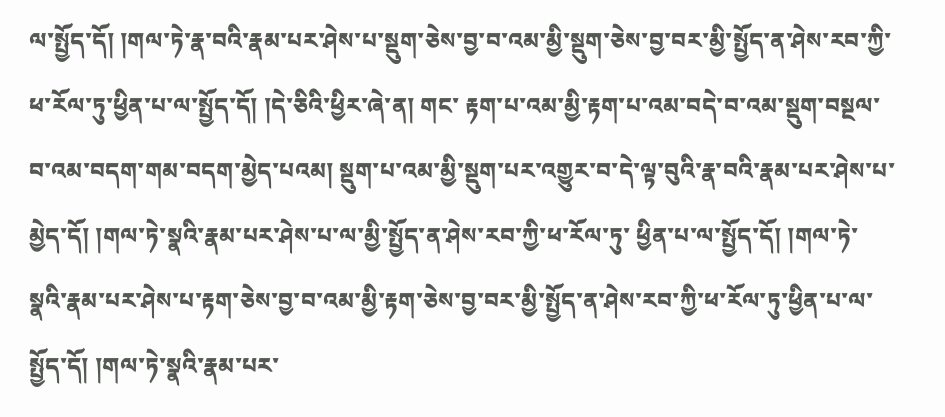ལ་སྤྱོད་དོ། །གལ་ཏེ་རྣ་བའི་རྣམ་པར་ཤེས་པ་སྡུག་ཅེས་བྱ་བ་འམ་མྱི་སྡུག་ཅེས་བྱ་བར་མྱི་སྤྱོད་ན་ཤེས་རབ་ཀྱི་ཕ་རོལ་ཏུ་ཕྱིན་པ་ལ་སྤྱོད་དོ། །དེ་ཅིའི་ཕྱིར་ཞེ་ན། གང་ རྟག་པ་འམ་མྱི་རྟག་པ་འམ་བདེ་བ་འམ་སྡུག་བསྔལ་བ་འམ་བདག་གམ་བདག་མྱེད་པའམ། སྡུག་པ་འམ་མྱི་སྡུག་པར་འགྱུར་བ་དེ་ལྟ་བུའི་རྣ་བའི་རྣམ་པར་ཤེས་པ་མྱེད་དོ། །གལ་ཏེ་སྣའི་རྣམ་པར་ཤེས་པ་ལ་མྱི་སྤྱོད་ན་ཤེས་རབ་ཀྱི་ཕ་རོལ་ཏུ་ ཕྱིན་པ་ལ་སྤྱོད་དོ། །གལ་ཏེ་སྣའི་རྣམ་པར་ཤེས་པ་རྟག་ཅེས་བྱ་བ་འམ་མྱི་རྟག་ཅེས་བྱ་བར་མྱི་སྤྱོད་ན་ཤེས་རབ་ཀྱི་ཕ་རོལ་ཏུ་ཕྱིན་པ་ལ་སྤྱོད་དོ། །གལ་ཏེ་སྣའི་རྣམ་པར་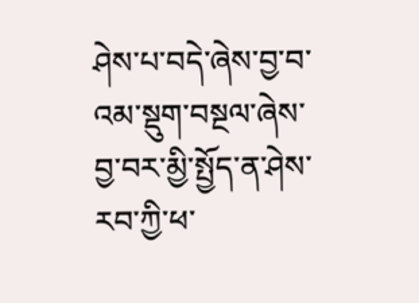ཤེས་པ་བདེ་ཞེས་བྱ་བ་འམ་སྡུག་བསྔལ་ཞེས་བྱ་བར་མྱི་སྤྱོད་ན་ཤེས་རབ་ཀྱི་ཕ་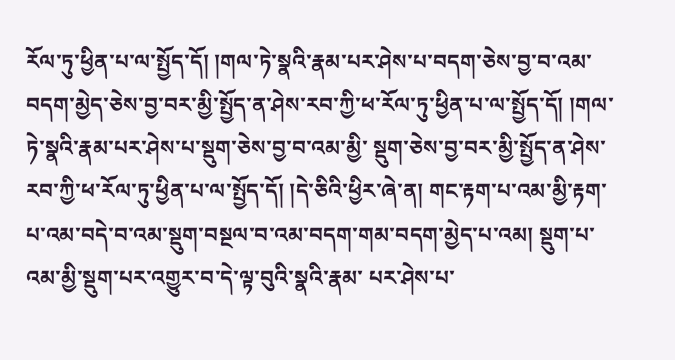རོལ་ཏུ་ཕྱིན་པ་ལ་སྤྱོད་དོ། །གལ་ཏེ་སྣའི་རྣམ་པར་ཤེས་པ་བདག་ཅེས་བྱ་བ་འམ་བདག་མྱེད་ཅེས་བྱ་བར་མྱི་སྤྱོད་ན་ཤེས་རབ་ཀྱི་ཕ་རོལ་ཏུ་ཕྱིན་པ་ལ་སྤྱོད་དོ། །གལ་ཏེ་སྣའི་རྣམ་པར་ཤེས་པ་སྡུག་ཅེས་བྱ་བ་འམ་མྱི་ སྡུག་ཅེས་བྱ་བར་མྱི་སྤྱོད་ན་ཤེས་རབ་ཀྱི་ཕ་རོལ་ཏུ་ཕྱིན་པ་ལ་སྤྱོད་དོ། །དེ་ཅིའི་ཕྱིར་ཞེ་ན། གང་རྟག་པ་འམ་མྱི་རྟག་པ་འམ་བདེ་བ་འམ་སྡུག་བསྔལ་བ་འམ་བདག་གམ་བདག་མྱེད་པ་འམ། སྡུག་པ་འམ་མྱི་སྡུག་པར་འགྱུར་བ་དེ་ལྟ་བུའི་སྣའི་རྣམ་ པར་ཤེས་པ་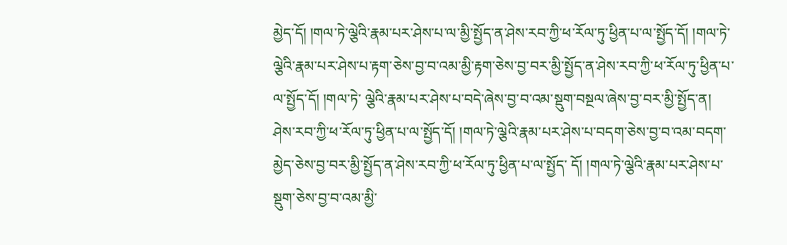མྱེད་དོ། །གལ་ཏེ་ལྕེའི་རྣམ་པར་ཤེས་པ་ལ་མྱི་སྤྱོད་ན་ཤེས་རབ་ཀྱི་ཕ་རོལ་ཏུ་ཕྱིན་པ་ལ་སྤྱོད་དོ། །གལ་ཏེ་ལྕེའི་རྣམ་པར་ཤེས་པ་རྟག་ཅེས་བྱ་བ་འམ་མྱི་རྟག་ཅེས་བྱ་བར་མྱི་སྤྱོད་ན་ཤེས་རབ་ཀྱི་ཕ་རོལ་ཏུ་ཕྱིན་པ་ལ་སྤྱོད་དོ། །གལ་ཏེ་ ལྕེའི་རྣམ་པར་ཤེས་པ་བདེ་ཞེས་བྱ་བ་འམ་སྡུག་བསྔལ་ཞེས་བྱ་བར་མྱི་སྤྱོད་ན། ཤེས་རབ་ཀྱི་ཕ་རོལ་ཏུ་ཕྱིན་པ་ལ་སྤྱོད་དོ། །གལ་ཏེ་ལྕེའི་རྣམ་པར་ཤེས་པ་བདག་ཅེས་བྱ་བ་འམ་བདག་མྱེད་ཅེས་བྱ་བར་མྱི་སྤྱོད་ན་ཤེས་རབ་ཀྱི་ཕ་རོལ་ཏུ་ཕྱིན་པ་ལ་སྤྱོད་ དོ། །གལ་ཏེ་ལྕེའི་རྣམ་པར་ཤེས་པ་སྡུག་ཅེས་བྱ་བ་འམ་མྱི་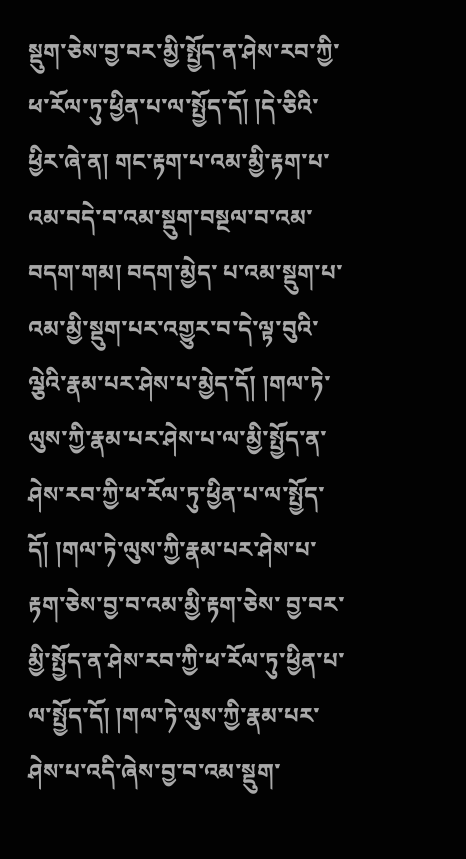སྡུག་ཅེས་བྱ་བར་མྱི་སྤྱོད་ན་ཤེས་རབ་ཀྱི་ཕ་རོལ་ཏུ་ཕྱིན་པ་ལ་སྤྱོད་དོ། །དེ་ཅིའི་ཕྱིར་ཞེ་ན། གང་རྟག་པ་འམ་མྱི་རྟག་པ་འམ་བདེ་བ་འམ་སྡུག་བསྔལ་བ་འམ་བདག་གམ། བདག་མྱེད་ པ་འམ་སྡུག་པ་འམ་མྱི་སྡུག་པར་འགྱུར་བ་དེ་ལྟ་བུའི་ལྕེའི་རྣམ་པར་ཤེས་པ་མྱེད་དོ། །གལ་ཏེ་ལུས་ཀྱི་རྣམ་པར་ཤེས་པ་ལ་མྱི་སྤྱོད་ན་ཤེས་རབ་ཀྱི་ཕ་རོལ་ཏུ་ཕྱིན་པ་ལ་སྤྱོད་དོ། །གལ་ཏེ་ལུས་ཀྱི་རྣམ་པར་ཤེས་པ་རྟག་ཅེས་བྱ་བ་འམ་མྱི་རྟག་ཅེས་ བྱ་བར་མྱི་སྤྱོད་ན་ཤེས་རབ་ཀྱི་ཕ་རོལ་ཏུ་ཕྱིན་པ་ལ་སྤྱོད་དོ། །གལ་ཏེ་ལུས་ཀྱི་རྣམ་པར་ཤེས་པ་འདི་ཞེས་བྱ་བ་འམ་སྡུག་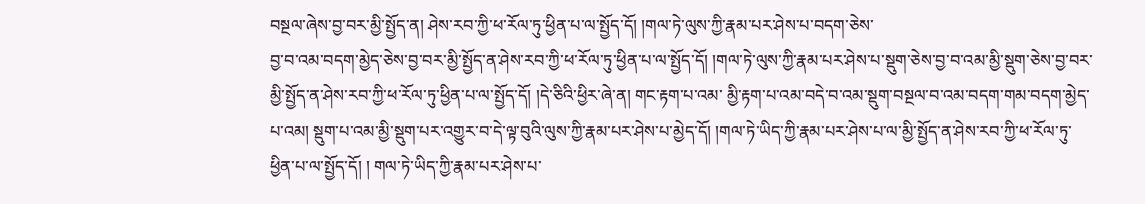བསྔལ་ཞེས་བྱ་བར་མྱི་སྤྱོད་ན། ཤེས་རབ་ཀྱི་ཕ་རོལ་ཏུ་ཕྱིན་པ་ལ་སྤྱོད་དོ། །གལ་ཏེ་ལུས་ཀྱི་རྣམ་པར་ཤེས་པ་བདག་ཅེས་
བྱ་བ་འམ་བདག་མྱེད་ཅེས་བྱ་བར་མྱི་སྤྱོད་ན་ཤེས་རབ་ཀྱི་ཕ་རོལ་ཏུ་ཕྱིན་པ་ལ་སྤྱོད་དོ། །གལ་ཏེ་ལུས་ཀྱི་རྣམ་པར་ཤེས་པ་སྡུག་ཅེས་བྱ་བ་འམ་མྱི་སྡུག་ཅེས་བྱ་བར་མྱི་སྤྱོད་ན་ཤེས་རབ་ཀྱི་ཕ་རོལ་ཏུ་ཕྱིན་པ་ལ་སྤྱོད་དོ། །དེ་ཅིའི་ཕྱིར་ཞེ་ན། གང་རྟག་པ་འམ་ མྱི་རྟག་པ་འམ་བདེ་བ་འམ་སྡུག་བསྔལ་བ་འམ་བདག་གམ་བདག་མྱེད་པ་འམ། སྡུག་པ་འམ་མྱི་སྡུག་པར་འགྱུར་བ་དེ་ལྟ་བུའི་ལུས་ཀྱི་རྣམ་པར་ཤེས་པ་མྱེད་དོ། །གལ་ཏེ་ཡིད་ཀྱི་རྣམ་པར་ཤེས་པ་ལ་མྱི་སྤྱོད་ན་ཤེས་རབ་ཀྱི་ཕ་རོལ་ཏུ་ཕྱིན་པ་ལ་སྤྱོད་དོ། ། གལ་ཏེ་ཡིད་ཀྱི་རྣམ་པར་ཤེས་པ་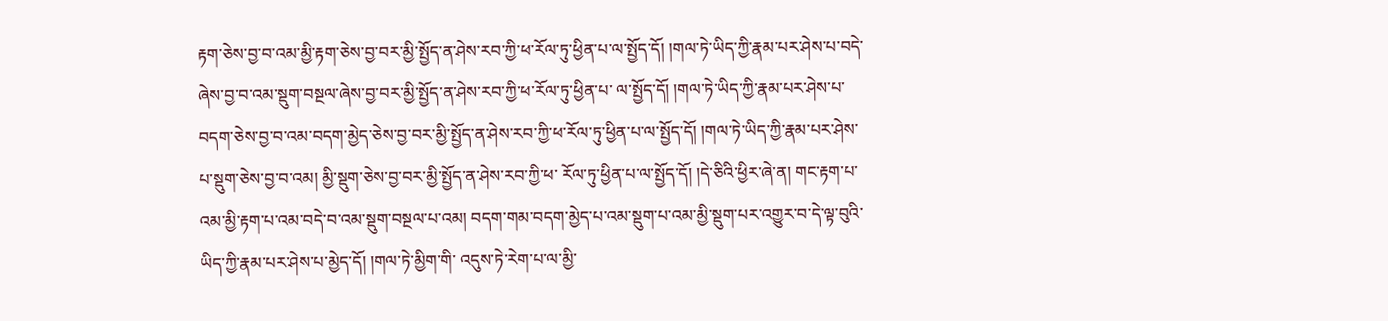རྟག་ཅེས་བྱ་བ་འམ་མྱི་རྟག་ཅེས་བྱ་བར་མྱི་སྤྱོད་ན་ཤེས་རབ་ཀྱི་ཕ་རོལ་ཏུ་ཕྱིན་པ་ལ་སྤྱོད་དོ། །གལ་ཏེ་ཡིད་ཀྱི་རྣམ་པར་ཤེས་པ་བདེ་ཞེས་བྱ་བ་འམ་སྡུག་བསྔལ་ཞེས་བྱ་བར་མྱི་སྤྱོད་ན་ཤེས་རབ་ཀྱི་ཕ་རོལ་ཏུ་ཕྱིན་པ་ ལ་སྤྱོད་དོ། །གལ་ཏེ་ཡིད་ཀྱི་རྣམ་པར་ཤེས་པ་བདག་ཅེས་བྱ་བ་འམ་བདག་མྱེད་ཅེས་བྱ་བར་མྱི་སྤྱོད་ན་ཤེས་རབ་ཀྱི་ཕ་རོལ་ཏུ་ཕྱིན་པ་ལ་སྤྱོད་དོ། །གལ་ཏེ་ཡིད་ཀྱི་རྣམ་པར་ཤེས་པ་སྡུག་ཅེས་བྱ་བ་འམ། མྱི་སྡུག་ཅེས་བྱ་བར་མྱི་སྤྱོད་ན་ཤེས་རབ་ཀྱི་ཕ་ རོལ་ཏུ་ཕྱིན་པ་ལ་སྤྱོད་དོ། །དེ་ཅིའི་ཕྱིར་ཞེ་ན། གང་རྟག་པ་འམ་མྱི་རྟག་པ་འམ་བདེ་བ་འམ་སྡུག་བསྔལ་པ་འམ། བདག་གམ་བདག་མྱེད་པ་འམ་སྡུག་པ་འམ་མྱི་སྡུག་པར་འགྱུར་བ་དེ་ལྟ་བུའི་ཡིད་ཀྱི་རྣམ་པར་ཤེས་པ་མྱེད་དོ། །གལ་ཏེ་མྱིག་གི་ འདུས་ཏེ་རེག་པ་ལ་མྱི་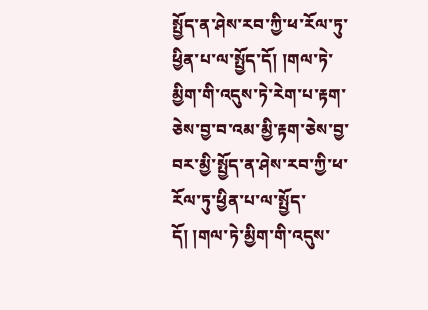སྤྱོད་ན་ཤེས་རབ་ཀྱི་ཕ་རོལ་ཏུ་ཕྱིན་པ་ལ་སྤྱོད་དོ། །གལ་ཏེ་མྱིག་གི་འདུས་ཏེ་རེག་པ་རྟག་ཅེས་བྱ་བ་འམ་མྱི་རྟག་ཅེས་བྱ་བར་མྱི་སྤྱོད་ན་ཤེས་རབ་ཀྱི་ཕ་རོལ་ཏུ་ཕྱིན་པ་ལ་སྤྱོད་དོ། །གལ་ཏེ་མྱིག་གི་འདུས་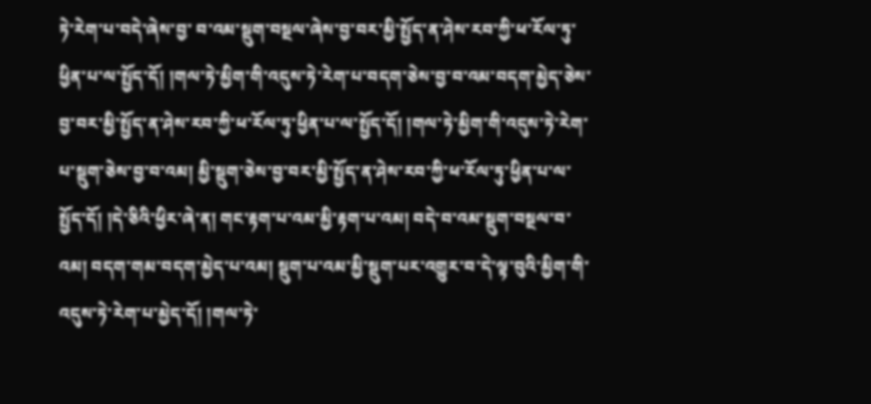ཏེ་རེག་པ་བདེ་ཞེས་བྱ་ བ་འམ་སྡུག་བསྔལ་ཞེས་བྱ་བར་མྱི་སྤྱོད་ན་ཤེས་རབ་ཀྱི་ཕ་རོལ་ཏུ་ཕྱིན་པ་ལ་སྤྱོད་དོ། །གལ་ཏེ་མྱིག་གི་འདུས་ཏེ་རེག་པ་བདག་ཅེས་བྱ་བ་འམ་བདག་མྱེད་ཅེས་བྱ་བར་མྱི་སྤྱོད་ན་ཤེས་རབ་ཀྱི་ཕ་རོལ་ཏུ་ཕྱིན་པ་ལ་སྤྱོད་དོ། །གལ་ཏེ་མྱིག་གི་འདུས་ཏེ་རེག་
པ་སྡུག་ཅེས་བྱ་བ་འམ། མྱི་སྡུག་ཅེས་བྱ་བར་མྱི་སྤྱོད་ན་ཤེས་རབ་ཀྱི་ཕ་རོལ་ཏུ་ཕྱིན་པ་ལ་སྤྱོད་དོ། །དེ་ཅིའི་ཕྱིར་ཞེ་ན། གང་རྟག་པ་འམ་མྱི་རྟག་པ་འམ། བདེ་བ་འམ་སྡུག་བསྔལ་བ་འམ། བདག་གམ་བདག་མྱེད་པ་འམ། སྡུག་པ་འམ་མྱི་སྡུག་པར་འགྱུར་བ་དེ་ལྟ་བུའི་མྱིག་གི་འདུས་ཏེ་རེག་པ་མྱེད་དོ། །གལ་ཏེ་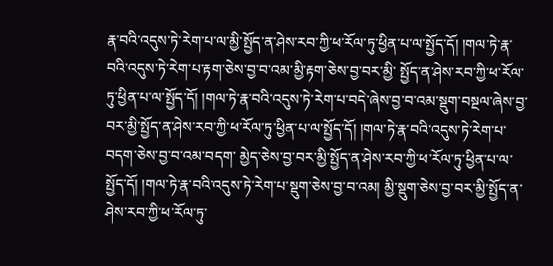རྣ་བའི་འདུས་ཏེ་རེག་པ་ལ་མྱི་སྤྱོད་ན་ཤེས་རབ་ཀྱི་ཕ་རོལ་ཏུ་ཕྱིན་པ་ལ་སྤྱོད་དོ། །གལ་ཏེ་རྣ་བའི་འདུས་ཏེ་རེག་པ་རྟག་ཅེས་བྱ་བ་འམ་མྱི་རྟག་ཅེས་བྱ་བར་མྱི་ སྤྱོད་ན་ཤེས་རབ་ཀྱི་ཕ་རོལ་ཏུ་ཕྱིན་པ་ལ་སྤྱོད་དོ། །གལ་ཏེ་རྣ་བའི་འདུས་ཏེ་རེག་པ་བདེ་ཞེས་བྱ་བ་འམ་སྡུག་བསྔལ་ཞེས་བྱ་བར་མྱི་སྤྱོད་ན་ཤེས་རབ་ཀྱི་ཕ་རོལ་ཏུ་ཕྱིན་པ་ལ་སྤྱོད་དོ། །གལ་ཏེ་རྣ་བའི་འདུས་ཏེ་རེག་པ་བདག་ཅེས་བྱ་བ་འམ་བདག་ མྱེད་ཅེས་བྱ་བར་མྱི་སྤྱོད་ན་ཤེས་རབ་ཀྱི་ཕ་རོལ་ཏུ་ཕྱིན་པ་ལ་སྤྱོད་དོ། །གལ་ཏེ་རྣ་བའི་འདུས་ཏེ་རེག་པ་སྡུག་ཅེས་བྱ་བ་འམ། མྱི་སྡུག་ཅེས་བྱ་བར་མྱི་སྤྱོད་ན་ཤེས་རབ་ཀྱི་ཕ་རོལ་ཏུ་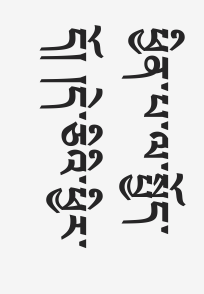ཕྱིན་པ་ལ་སྤྱོད་དོ། །དེ་ཅིའི་ཕྱིར་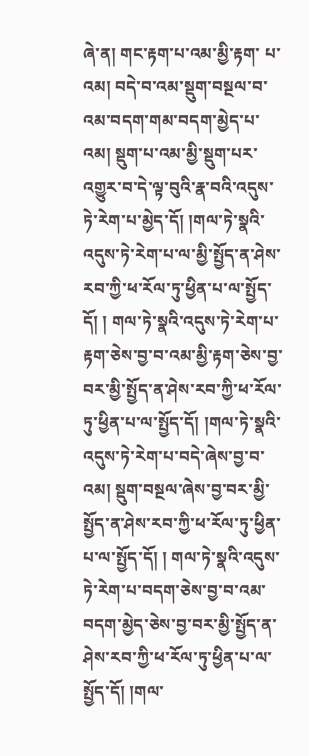ཞེ་ན། གང་རྟག་པ་འམ་མྱི་རྟག་ པ་འམ། བདེ་བ་འམ་སྡུག་བསྔལ་བ་འམ་བདག་གམ་བདག་མྱེད་པ་འམ། སྡུག་པ་འམ་མྱི་སྡུག་པར་འགྱུར་བ་དེ་ལྟ་བུའི་རྣ་བའི་འདུས་ཏེ་རེག་པ་མྱེད་དོ། །གལ་ཏེ་སྣའི་འདུས་ཏེ་རེག་པ་ལ་མྱི་སྤྱོད་ན་ཤེས་རབ་ཀྱི་ཕ་རོལ་ཏུ་ཕྱིན་པ་ལ་སྤྱོད་དོ། ། གལ་ཏེ་སྣའི་འདུས་ཏེ་རེག་པ་རྟག་ཅེས་བྱ་བ་འམ་མྱི་རྟག་ཅེས་བྱ་བར་མྱི་སྤྱོད་ན་ཤེས་རབ་ཀྱི་ཕ་རོལ་ཏུ་ཕྱིན་པ་ལ་སྤྱོད་དོ། །གལ་ཏེ་སྣའི་འདུས་ཏེ་རེག་པ་བདེ་ཞེས་བྱ་བ་འམ། སྡུག་བསྔལ་ཞེས་བྱ་བར་མྱི་སྤྱོད་ན་ཤེས་རབ་ཀྱི་ཕ་རོལ་ཏུ་ཕྱིན་པ་ལ་སྤྱོད་དོ། ། གལ་ཏེ་སྣའི་འདུས་ཏེ་རེག་པ་བདག་ཅེས་བྱ་བ་འམ་བདག་མྱེད་ཅེས་བྱ་བར་མྱི་སྤྱོད་ན་ཤེས་རབ་ཀྱི་ཕ་རོལ་ཏུ་ཕྱིན་པ་ལ་སྤྱོད་དོ། །གལ་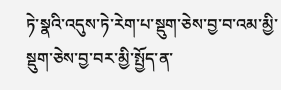ཏེ་སྣའི་འདུས་ཏེ་རེག་པ་སྡུག་ཅེས་བྱ་བ་འམ་མྱི་སྡུག་ཅེས་བྱ་བར་མྱི་སྤྱོད་ན་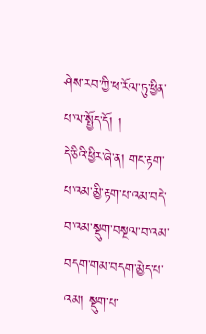ཤེས་རབ་ཀྱི་ཕ་རོལ་ཏུ་ཕྱིན་པ་ལ་སྤྱོད་དོ། །
དེ་ཅིའི་ཕྱིར་ཞེ་ན། གང་རྟག་པ་འམ་མྱི་རྟག་པ་འམ་བདེ་བ་འམ་སྡུག་བསྔལ་བ་འམ་བདག་གམ་བདག་མྱེད་པ་འམ། སྡུག་པ་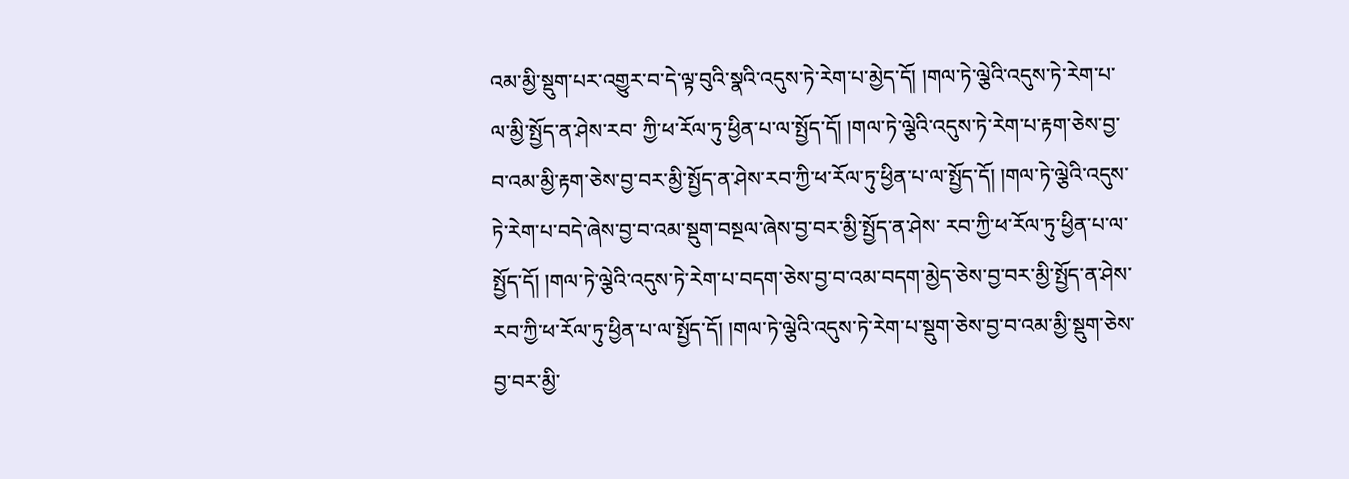འམ་མྱི་སྡུག་པར་འགྱུར་བ་དེ་ལྟ་བུའི་སྣའི་འདུས་ཏེ་རེག་པ་མྱེད་དོ། །གལ་ཏེ་ལྕེའི་འདུས་ཏེ་རེག་པ་ལ་མྱི་སྤྱོད་ན་ཤེས་རབ་ ཀྱི་ཕ་རོལ་ཏུ་ཕྱིན་པ་ལ་སྤྱོད་དོ། །གལ་ཏེ་ལྕེའི་འདུས་ཏེ་རེག་པ་རྟག་ཅེས་བྱ་བ་འམ་མྱི་རྟག་ཅེས་བྱ་བར་མྱི་སྤྱོད་ན་ཤེས་རབ་ཀྱི་ཕ་རོལ་ཏུ་ཕྱིན་པ་ལ་སྤྱོད་དོ། །གལ་ཏེ་ལྕེའི་འདུས་ཏེ་རེག་པ་བདེ་ཞེས་བྱ་བ་འམ་སྡུག་བསྔལ་ཞེས་བྱ་བར་མྱི་སྤྱོད་ན་ཤེས་ རབ་ཀྱི་ཕ་རོལ་ཏུ་ཕྱིན་པ་ལ་སྤྱོད་དོ། །གལ་ཏེ་ལྕེའི་འདུས་ཏེ་རེག་པ་བདག་ཅེས་བྱ་བ་འམ་བདག་མྱེད་ཅེས་བྱ་བར་མྱི་སྤྱོད་ན་ཤེས་རབ་ཀྱི་ཕ་རོལ་ཏུ་ཕྱིན་པ་ལ་སྤྱོད་དོ། །གལ་ཏེ་ལྕེའི་འདུས་ཏེ་རེག་པ་སྡུག་ཅེས་བྱ་བ་འམ་མྱི་སྡུག་ཅེས་བྱ་བར་མྱི་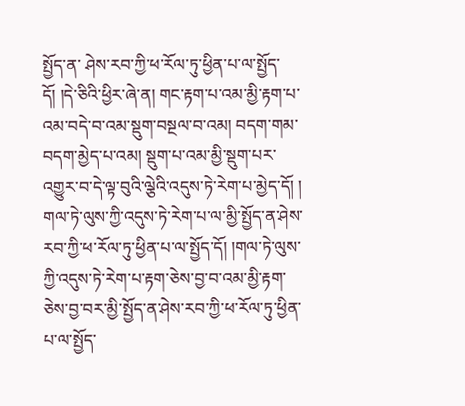སྤྱོད་ན་ ཤེས་རབ་ཀྱི་ཕ་རོལ་ཏུ་ཕྱིན་པ་ལ་སྤྱོད་དོ། །དེ་ཅིའི་ཕྱིར་ཞེ་ན། གང་རྟག་པ་འམ་མྱི་རྟག་པ་འམ་བདེ་བ་འམ་སྡུག་བསྔལ་བ་འམ། བདག་གམ་བདག་མྱེད་པ་འམ། སྡུག་པ་འམ་མྱི་སྡུག་པར་འགྱུར་བ་དེ་ལྟ་བུའི་ལྕེའི་འདུས་ཏེ་རེག་པ་མྱེད་དོ། ། གལ་ཏེ་ལུས་ཀྱི་འདུས་ཏེ་རེག་པ་ལ་མྱི་སྤྱོད་ན་ཤེས་རབ་ཀྱི་ཕ་རོལ་ཏུ་ཕྱིན་པ་ལ་སྤྱོད་དོ། །གལ་ཏེ་ལུས་ཀྱི་འདུས་ཏེ་རེག་པ་རྟག་ཅེས་བྱ་བ་འམ་མྱི་རྟག་ཅེས་བྱ་བར་མྱི་སྤྱོད་ན་ཤེས་རབ་ཀྱི་ཕ་རོལ་ཏུ་ཕྱིན་པ་ལ་སྤྱོད་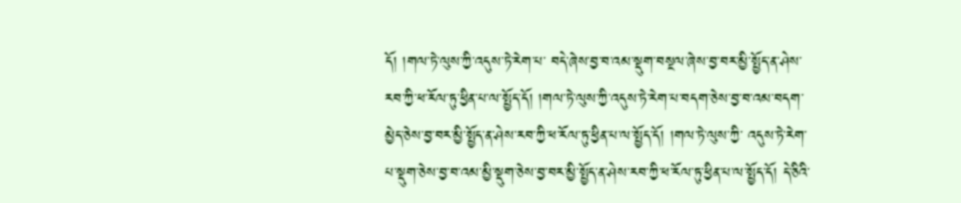དོ། །གལ་ཏེ་ལུས་ཀྱི་འདུས་ཏེ་རེག་པ་ བདེ་ཞེས་བྱ་བ་འམ་སྡུག་བསྔལ་ཞེས་བྱ་བར་མྱི་སྤྱོད་ན་ཤེས་རབ་ཀྱི་ཕ་རོལ་ཏུ་ཕྱིན་པ་ལ་སྤྱོད་དོ། །གལ་ཏེ་ལུས་ཀྱི་འདུས་ཏེ་རེག་པ་བདག་ཅེས་བྱ་བ་འམ་བདག་མྱེད་ཅེས་བྱ་བར་མྱི་སྤྱོད་ན་ཤེས་རབ་ཀྱི་ཕ་རོལ་ཏུ་ཕྱིན་པ་ལ་སྤྱོད་དོ། །གལ་ཏེ་ལུས་ཀྱི་ འདུས་ཏེ་རེག་པ་སྡུག་ཅེས་བྱ་བ་འམ་མྱི་སྡུག་ཅེས་བྱ་བར་མྱི་སྤྱོད་ན་ཤེས་རབ་ཀྱི་ཕ་རོལ་ཏུ་ཕྱིན་པ་ལ་སྤྱོད་དོ། དེ་ཅིའི་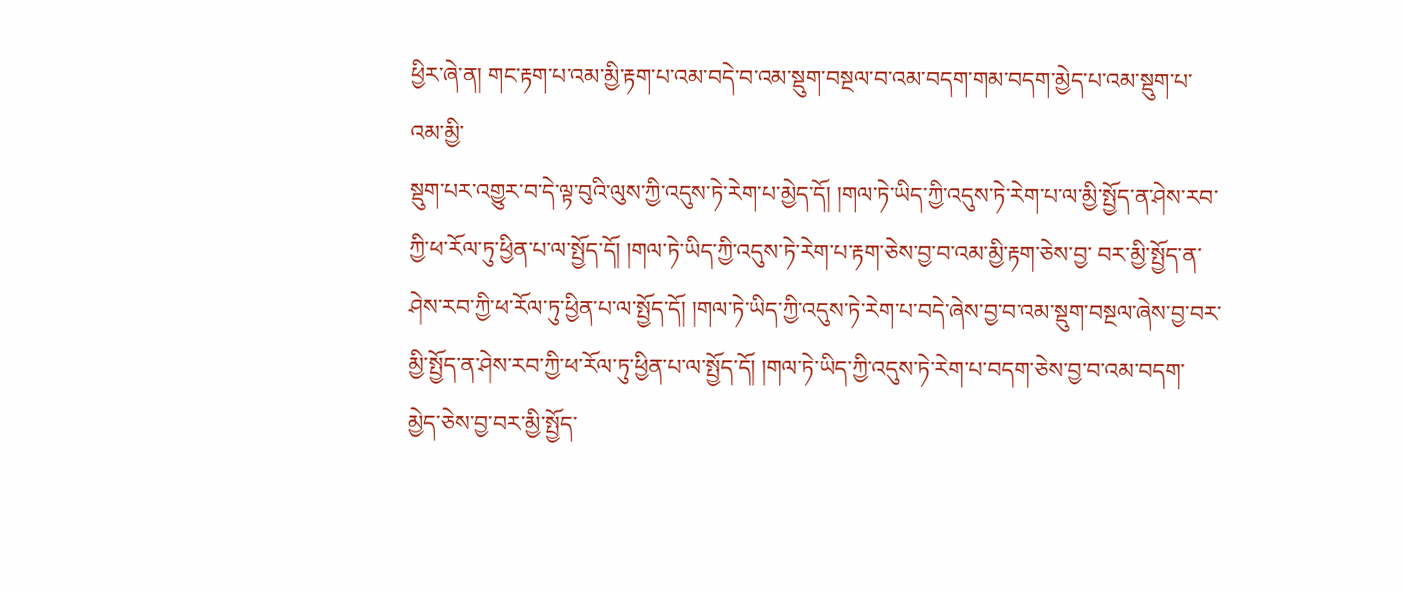ཕྱིར་ཞེ་ན། གང་རྟག་པ་འམ་མྱི་རྟག་པ་འམ་བདེ་བ་འམ་སྡུག་བསྔལ་བ་འམ་བདག་གམ་བདག་མྱེད་པ་འམ་སྡུག་པ་འམ་མྱི་
སྡུག་པར་འགྱུར་བ་དེ་ལྟ་བུའི་ལུས་ཀྱི་འདུས་ཏེ་རེག་པ་མྱེད་དོ། །གལ་ཏེ་ཡིད་ཀྱི་འདུས་ཏེ་རེག་པ་ལ་མྱི་སྤྱོད་ན་ཤེས་རབ་ཀྱི་ཕ་རོལ་ཏུ་ཕྱིན་པ་ལ་སྤྱོད་དོ། །གལ་ཏེ་ཡིད་ཀྱི་འདུས་ཏེ་རེག་པ་རྟག་ཅེས་བྱ་བ་འམ་མྱི་རྟག་ཅེས་བྱ་ བར་མྱི་སྤྱོད་ན་ཤེས་རབ་ཀྱི་ཕ་རོལ་ཏུ་ཕྱིན་པ་ལ་སྤྱོད་དོ། །གལ་ཏེ་ཡིད་ཀྱི་འདུས་ཏེ་རེག་པ་བདེ་ཞེས་བྱ་བ་འམ་སྡུག་བསྔལ་ཞེས་བྱ་བར་མྱི་སྤྱོད་ན་ཤེས་རབ་ཀྱི་ཕ་རོལ་ཏུ་ཕྱིན་པ་ལ་སྤྱོད་དོ། །གལ་ཏེ་ཡིད་ཀྱི་འདུས་ཏེ་རེག་པ་བདག་ཅེས་བྱ་བ་འམ་བདག་ མྱེད་ཅེས་བྱ་བར་མྱི་སྤྱོད་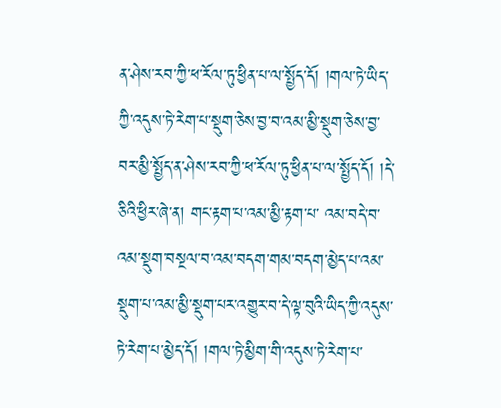ན་ཤེས་རབ་ཀྱི་ཕ་རོལ་ཏུ་ཕྱིན་པ་ལ་སྤྱོད་དོ། །གལ་ཏེ་ཡིད་ཀྱི་འདུས་ཏེ་རེག་པ་སྡུག་ཅེས་བྱ་བ་འམ་མྱི་སྡུག་ཅེས་བྱ་བར་མྱི་སྤྱོད་ན་ཤེས་རབ་ཀྱི་ཕ་རོལ་ཏུ་ཕྱིན་པ་ལ་སྤྱོད་དོ། །དེ་ཅིའི་ཕྱིར་ཞེ་ན། གང་རྟག་པ་འམ་མྱི་རྟག་པ་ འམ་བདེ་བ་འམ་སྡུག་བསྔལ་བ་འམ་བདག་གམ་བདག་མྱེད་པ་འམ་སྡུག་པ་འམ་མྱི་སྡུག་པར་འགྱུར་བ་དེ་ལྟ་བུའི་ཡིད་ཀྱི་འདུས་ཏེ་རེག་པ་མྱེད་དོ། །གལ་ཏེ་མྱིག་གི་འདུས་ཏེ་རེག་པ་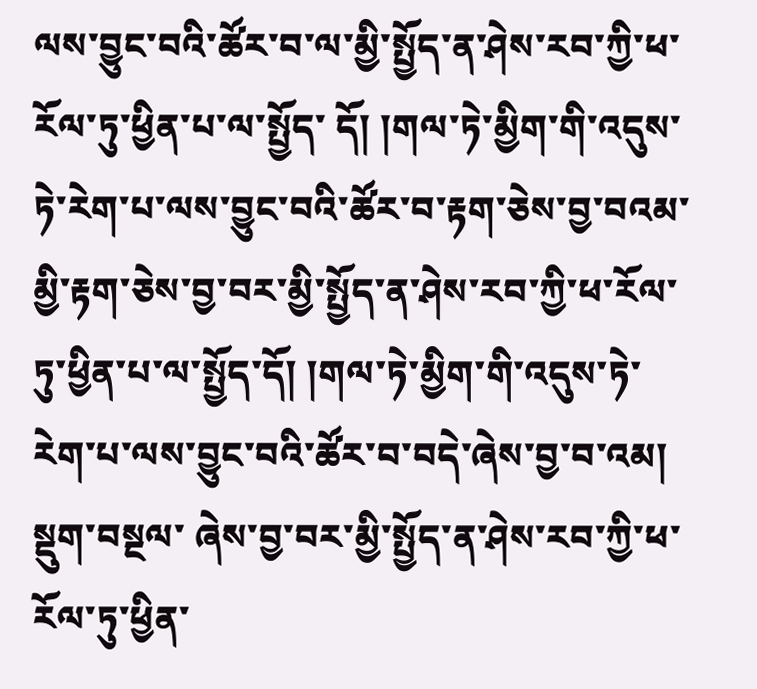ལས་བྱུང་བའི་ཚོར་བ་ལ་མྱི་སྤྱོད་ན་ཤེས་རབ་ཀྱི་ཕ་རོལ་ཏུ་ཕྱིན་པ་ལ་སྤྱོད་ དོ། །གལ་ཏེ་མྱིག་གི་འདུས་ཏེ་རེག་པ་ལས་བྱུང་བའི་ཚོར་བ་རྟག་ཅེས་བྱ་བའམ་མྱི་རྟག་ཅེས་བྱ་བར་མྱི་སྤྱོད་ན་ཤེས་རབ་ཀྱི་ཕ་རོལ་ཏུ་ཕྱིན་པ་ལ་སྤྱོད་དོ། །གལ་ཏེ་མྱིག་གི་འདུས་ཏེ་རེག་པ་ལས་བྱུང་བའི་ཚོར་བ་བདེ་ཞེས་བྱ་བ་འམ། སྡུག་བསྔལ་ ཞེས་བྱ་བར་མྱི་སྤྱོད་ན་ཤེས་རབ་ཀྱི་ཕ་རོལ་ཏུ་ཕྱིན་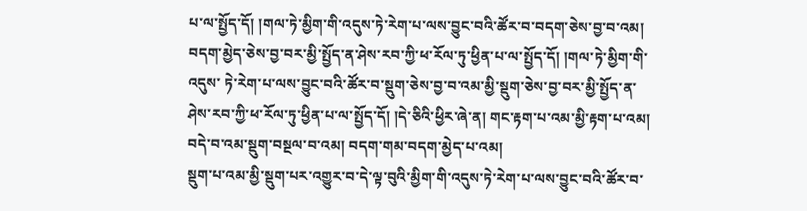པ་ལ་སྤྱོད་དོ། །གལ་ཏེ་མྱིག་གི་འདུས་ཏེ་རེག་པ་ལས་བྱུང་བའི་ཚོར་བ་བདག་ཅེས་བྱ་བ་འམ། བདག་མྱེད་ཅེས་བྱ་བར་མྱི་སྤྱོད་ན་ཤེས་རབ་ཀྱི་ཕ་རོལ་ཏུ་ཕྱིན་པ་ལ་སྤྱོད་དོ། །གལ་ཏེ་མྱིག་གི་འདུས་ ཏེ་རེག་པ་ལས་བྱུང་བའི་ཚོར་བ་སྡུག་ཅེས་བྱ་བ་འམ་མྱི་སྡུག་ཅེས་བྱ་བར་མྱི་སྤྱོད་ན་ཤེས་རབ་ཀྱི་ཕ་རོལ་ཏུ་ཕྱིན་པ་ལ་སྤྱོད་དོ། །དེ་ཅིའི་ཕྱིར་ཞེ་ན། གང་རྟག་པ་འམ་མྱི་རྟག་པ་འམ། བདེ་བ་འམ་སྡུག་བསྔལ་བ་འམ། བདག་གམ་བདག་མྱེད་པ་འམ།
སྡུག་པ་འམ་མྱི་སྡུག་པར་འགྱུར་བ་དེ་ལྟ་བུའི་མྱིག་གི་འདུས་ཏེ་རེག་པ་ལས་བྱུང་བའི་ཚོར་བ་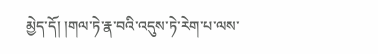མྱེད་དོ། །གལ་ཏེ་རྣ་བའི་འདུས་ཏེ་རེག་པ་ལས་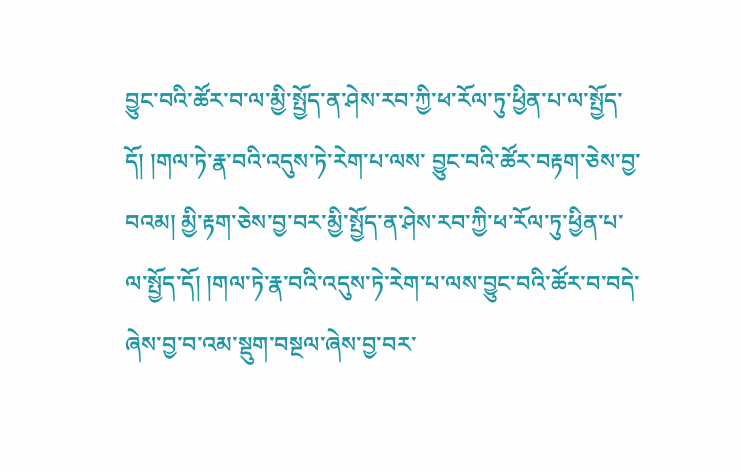བྱུང་བའི་ཚོར་བ་ལ་མྱི་སྤྱོད་ན་ཤེས་རབ་ཀྱི་ཕ་རོལ་ཏུ་ཕྱིན་པ་ལ་སྤྱོད་དོ། །གལ་ཏེ་རྣ་བའི་འདུས་ཏེ་རེག་པ་ལས་ བྱུང་བའི་ཚོར་བརྟག་ཅེས་བྱ་བའམ། མྱི་རྟག་ཅེས་བྱ་བར་མྱི་སྤྱོད་ན་ཤེས་རབ་ཀྱི་ཕ་རོལ་ཏུ་ཕྱིན་པ་ལ་སྤྱོད་དོ། །གལ་ཏེ་རྣ་བའི་འདུས་ཏེ་རེག་པ་ལས་བྱུང་བའི་ཚོར་བ་བདེ་ཞེས་བྱ་བ་འམ་སྡུག་བསྔལ་ཞེས་བྱ་བར་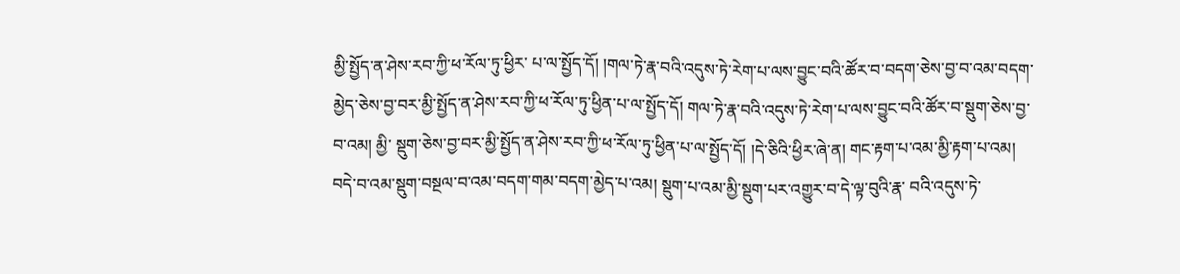མྱི་སྤྱོད་ན་ཤེས་རབ་ཀྱི་ཕ་རོལ་ཏུ་ཕྱིར་ པ་ལ་སྤྱོད་དོ། །གལ་ཏེ་རྣ་བའི་འདུས་ཏེ་རེག་པ་ལས་བྱུང་བའི་ཚོར་བ་བདག་ཅེས་བྱ་བ་འམ་བདག་མྱེད་ཅེས་བྱ་བར་མྱི་སྤྱོད་ན་ཤེས་རབ་ཀྱི་ཕ་རོལ་ཏུ་ཕྱིན་པ་ལ་སྤྱོད་དོ། གལ་ཏེ་རྣ་བའི་འདུས་ཏེ་རེག་པ་ལས་བྱུང་བའི་ཚོར་བ་སྡུག་ཅེས་བྱ་བ་འམ། མྱི་ སྡུག་ཅེས་བྱ་བར་མྱི་སྤྱོད་ན་ཤེས་རབ་ཀྱི་ཕ་རོལ་ཏུ་ཕྱིན་པ་ལ་སྤྱོད་དོ། །དེ་ཅིའི་ཕྱིར་ཞེ་ན། གང་རྟག་པ་འམ་མྱི་རྟག་པ་འམ། བདེ་བ་འམ་སྡུག་བསྔལ་བ་འམ་བདག་གམ་བདག་མྱེད་པ་འམ། སྡུག་པ་འམ་མྱི་སྡུག་པར་འགྱུར་བ་དེ་ལྟ་བུའི་རྣ་ བའི་འདུས་ཏེ་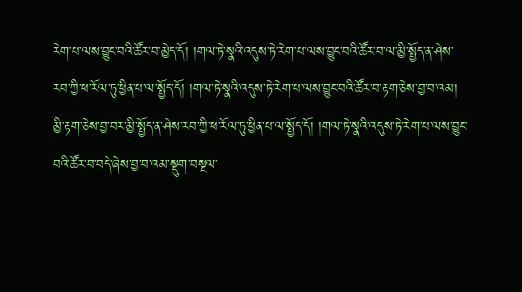རེག་པ་ལས་བྱུང་བའི་ཚོར་བ་མྱེད་དོ། །གལ་ཏེ་སྣའི་འདུས་ཏེ་རེག་པ་ལས་བྱུང་བའི་ཚོར་བ་ལ་མྱི་སྤྱོད་ན་ཤེས་རབ་ཀྱི་ཕ་རོལ་ཏུ་ཕྱིན་པ་ལ་སྤྱོད་དོ། །གལ་ཏེ་སྣའི་འདུས་ཏེ་རེག་པ་ལས་བྱུང་བའི་ཚོར་བ་རྟག་ཅེས་བྱ་བ་འམ། མྱི་རྟག་ཅེས་བྱ་བར་མྱི་སྤྱོད་ན་ཤེས་རབ་ཀྱི་ཕ་རོལ་ཏུ་ཕྱིན་པ་ལ་སྤྱོད་དོ། །གལ་ཏེ་སྣའི་འདུས་ཏེ་རེག་པ་ལས་བྱུང་བའི་ཚོར་བ་བདེ་ཞེས་བྱ་བ་འམ་སྡུག་བསྔལ་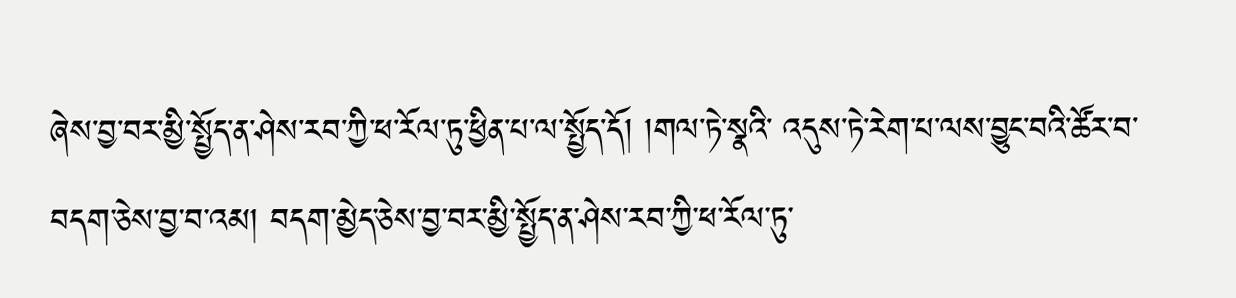ཞེས་བྱ་བར་མྱི་སྤྱོད་ན་ཤེས་རབ་ཀྱི་ཕ་རོལ་ཏུ་ཕྱིན་པ་ལ་སྤྱོད་དོ། །གལ་ཏེ་སྣའི་ འདུས་ཏེ་རེག་པ་ལས་བྱུང་བའི་ཚོར་བ་བདག་ཅེས་བྱ་བ་འམ། བདག་མྱེད་ཅེས་བྱ་བར་མྱི་སྤྱོད་ན་ཤེས་རབ་ཀྱི་ཕ་རོལ་ཏུ་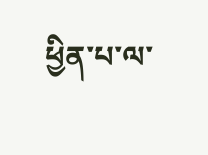ཕྱིན་པ་ལ་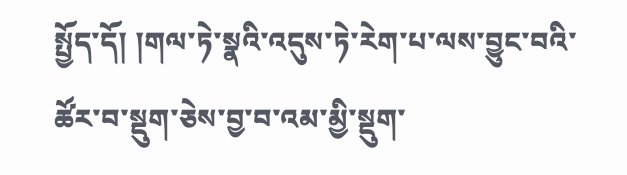སྤྱོད་དོ། །གལ་ཏེ་སྣའི་འདུས་ཏེ་རེག་པ་ལས་བྱུང་བའི་ཚོར་བ་སྡུག་ཅེས་བྱ་བ་འམ་མྱི་སྡུག་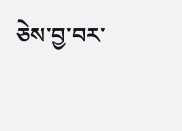ཅེས་བྱ་བར་